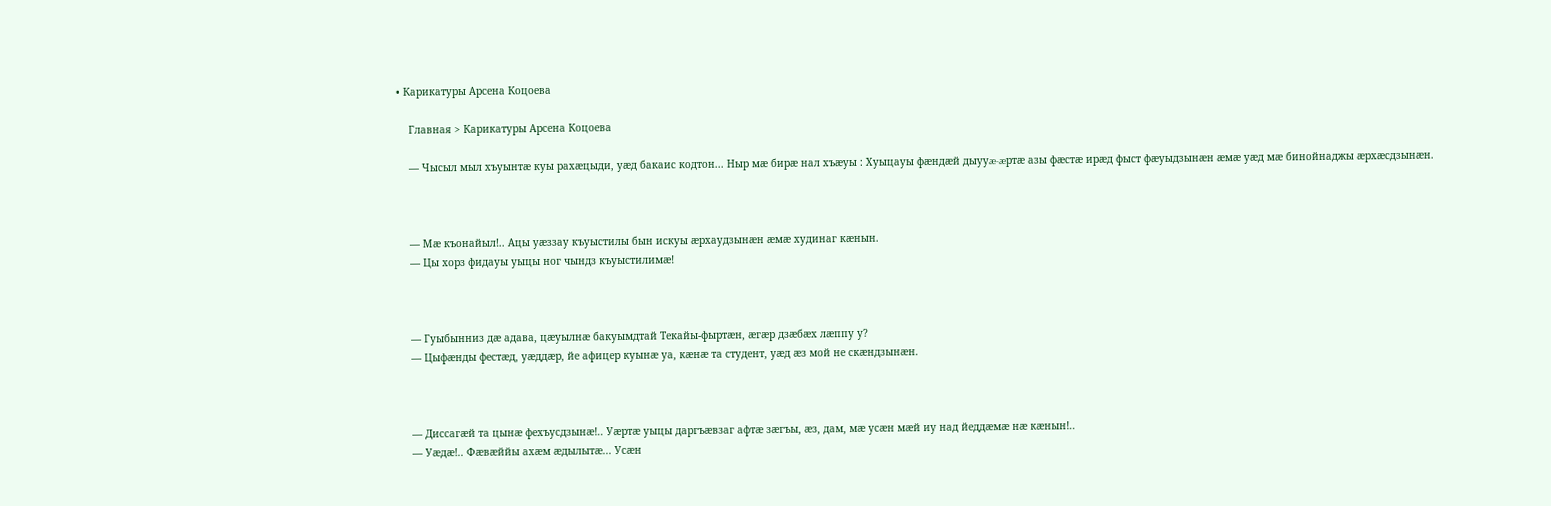• Карикатуры Арсена Коцоева

    Главная > Карикатуры Арсена Коцоева

    — Чысыл мыл хъуынтæ куы рахæцыди, уæд бакаис кодтон... Ныр мæ бирæ нал хъæуы : Хуыцауы фæндæй дыууæ-æртæ азы фæстæ ирæд фыст фæуыдзынæн æмæ уæд мæ бинойнаджы æрхæсдзынæн.



    — Мæ къонайыл!.. Ацы уæззау къуыстилы бын искуы æрхаудзынæн æмæ худинаг кæнын.
    — Цы хорз фидауы уыцы ног чындз къуыстилимæ!



    — Гуыбынниз дæ адава, цæуылнæ бакуымдтай Текайы-фыртæн, æгæр дзæбæх лæппу у?
    — Цыфæнды фестæд, уæддæр, йе афицер куынæ уа, кæнæ та студент, уæд æз мой не скæндзынæн.



    — Диссагæй та цынæ фехъусдзынæ!.. Уæртæ уыцы даргъæвзаг афтæ зæгъы, æз, дам, мæ усæн мæй иу над йеддæмæ нæ кæнын!..
    — Уæдæ!.. Фæвæййы ахæм æдылытæ... Усæн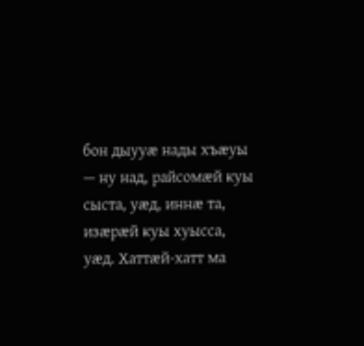бон дыууæ нады хъæуы — ну над, райсомæй куы сыста, уæд, иннæ та, изæрæй куы хуысса, уæд. Хаттæй-хатт ма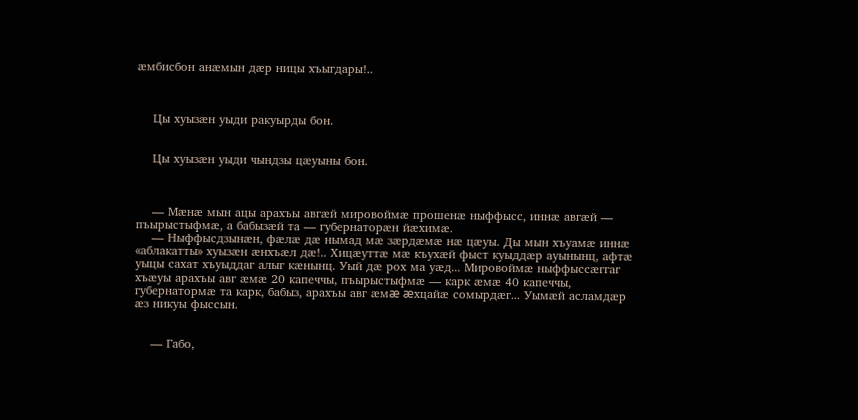æмбисбон анæмын дæр ницы хъыгдары!..



    Цы хуызæн уыди ракуырды бон.


    Цы хуызæн уыди чындзы цæуыны бон.



    — Мæнæ мын ацы арахъы авгæй мировоймæ прошенæ ныффысс, иннæ авгæй — пъырыстыфмæ, а бабызæй та — губернаторæн йæхимæ.
    — Ныффысдзынæн, фæлæ дæ нымад мæ зæрдæмæ нæ цæуы. Ды мын хъуамæ иннæ «аблакатты» хуызæн æнхъæл дæ!.. Хицæуттæ мæ къухæй фыст куыддæр ауынынц, афтæ уыцы сахат хъуыддаг алыг кæнынц. Уый дæ рох ма уæд... Мировоймæ ныффыссæггаг хъæуы арахъы авг æмæ 20 капеччы, пъырыстыфмæ — карк æмæ 40 капеччы, губернатормæ та карк, бабыз, арахъы авг æмæ æхцайæ сомырдæг... Уымæй асламдæр æз никуы фыссын.


    — Габо,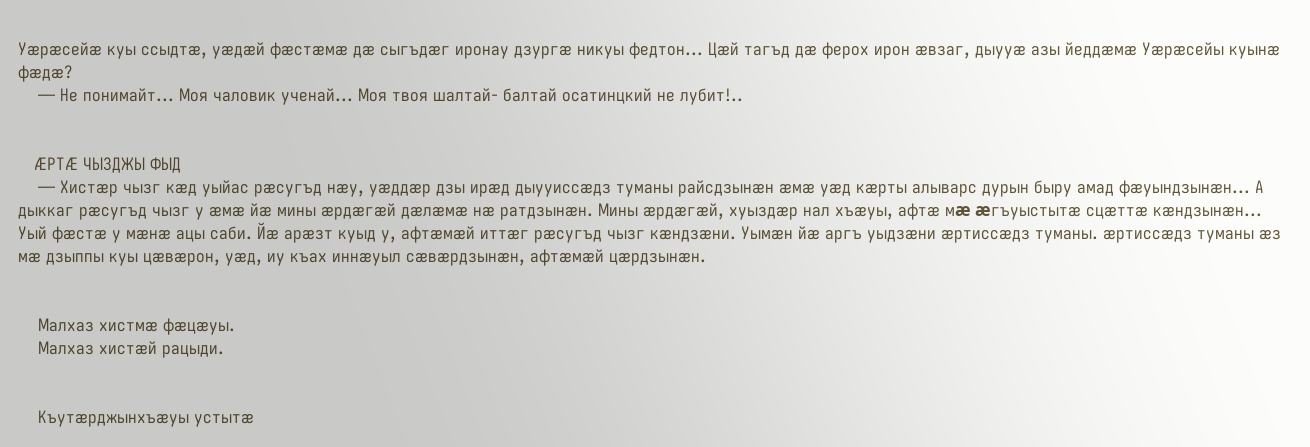Уæрæсейæ куы ссыдтæ, уæдæй фæстæмæ дæ сыгъдæг иронау дзургæ никуы федтон... Цæй тагъд дæ ферох ирон æвзаг, дыууæ азы йеддæмæ Уæрæсейы куынæ фæдæ?
    — Не понимайт... Моя чаловик ученай... Моя твоя шалтай- балтай осатинцкий не лубит!..


    ÆРТÆ ЧЫЗДЖЫ ФЫД
    — Хистæр чызг кæд уыйас рæсугъд нæу, уæддæр дзы ирæд дыууиссæдз туманы райсдзынæн æмæ уæд кæрты алыварс дурын быру амад фæуындзынæн... А дыккаг рæсугъд чызг у æмæ йæ мины æрдæгæй дæлæмæ нæ ратдзынæн. Мины æрдæгæй, хуыздæр нал хъæуы, афтæ мæ æгъуыстытæ сцæттæ кæндзынæн... Уый фæстæ у мæнæ ацы саби. Йæ арæзт куыд у, афтæмæй иттæг рæсугъд чызг кæндзæни. Уымæн йæ аргъ уыдзæни æртиссæдз туманы. æртиссæдз туманы æз мæ дзыппы куы цæвæрон, уæд, иу къах иннæуыл сæвæрдзынæн, афтæмæй цæрдзынæн.


    Малхаз хистмæ фæцæуы.
    Малхаз хистæй рацыди.


    Къутæрджынхъæуы устытæ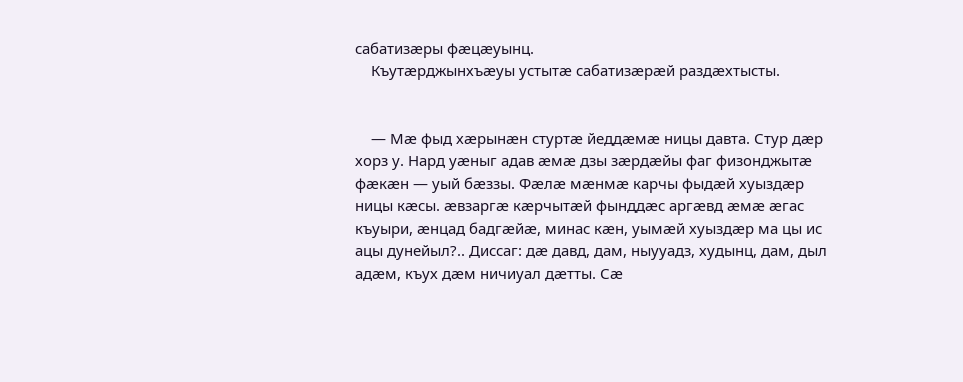сабатизæры фæцæуынц.
    Къутæрджынхъæуы устытæ сабатизæрæй раздæхтысты.


    — Мæ фыд хæрынæн стуртæ йеддæмæ ницы давта. Стур дæр хорз у. Нард уæныг адав æмæ дзы зæрдæйы фаг физонджытæ фæкæн — уый бæззы. Фæлæ мæнмæ карчы фыдæй хуыздæр ницы кæсы. æвзаргæ кæрчытæй фынддæс аргæвд æмæ æгас къуыри, æнцад бадгæйæ, минас кæн, уымæй хуыздæр ма цы ис ацы дунейыл?.. Диссаг: дæ давд, дам, ныууадз, худынц, дам, дыл адæм, къух дæм ничиуал дæтты. Сæ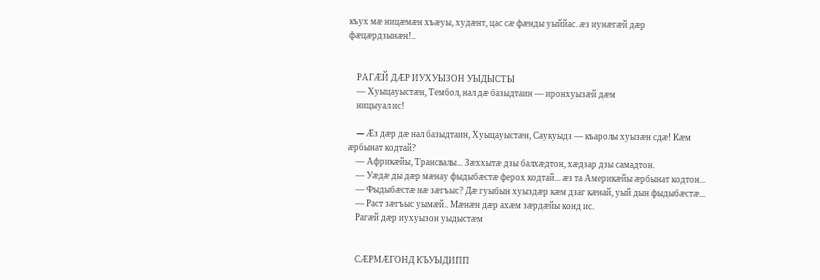къух мæ ницæмæн хъæуы, худæнт, цас сæ фæнды уыййас. æз иунæгæй дæр фæцæрдзынæн!..


    РАГÆЙ ДÆР ИУХУЫЗОН УЫДЫСТЫ
    — Хуыцауыстæн, Тембол, нал дæ базыдтаин — иронхуызæй дæм
    ницыуал ис!

    — Æз дæр дæ нал базыдтаин, Хуыцауыстæн, Саукуыдз — къаролы хуызæн сдæ! Кæм æрбынат кодтай?
    — Африкæйы, Трансвалы... Зæххытæ дзы балхæдтон, хæдзар дзы самадтон.
    — Уæдæ ды дæр мæнау фыдыбæстæ ферох кодтай... æз та Америкæйы æрбынат кодтон...
    — Фыдыбæстæ нæ зæгъыс? Дæ гуыбын хуыздæр кæм дзаг кæнай, уый дын фыдыбæстæ...
    — Раст зæгъыс уымæй.. Мæнæн дæр ахæм зæрдæйы конд ис.
    Рагæй дæр иухуызон уыдыстæм


    СÆРМÆГОНД КЪУЫДИПП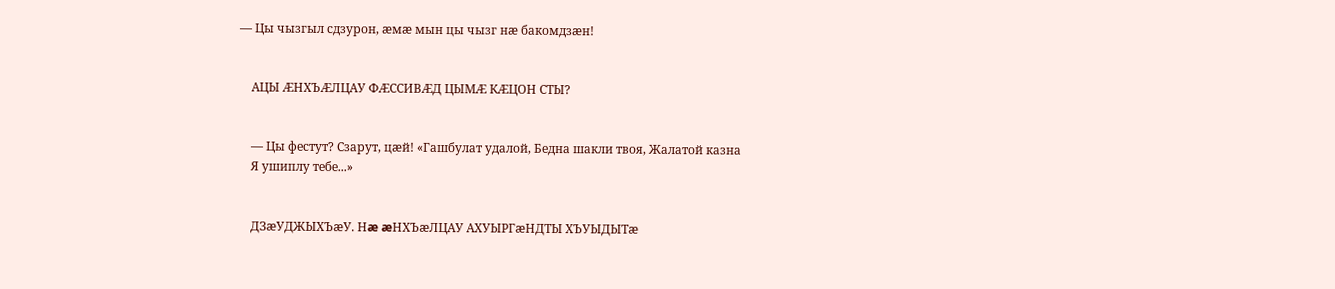— Цы чызгыл сдзурон, æмæ мын цы чызг нæ бакомдзæн!


    АЦЫ ÆНХЪÆЛЦАУ ФÆССИВÆД ЦЫМÆ КÆЦОН СТЫ?


    — Цы фестут? Сзарут, цæй! «Гашбулат удалой, Бедна шакли твоя, Жалатой казна
    Я ушиплу тебе...»


    ДЗæУДЖЫХЪæУ. Нæ æНХЪæЛЦАУ АХУЫРГæНДТЫ ХЪУЫДЫТæ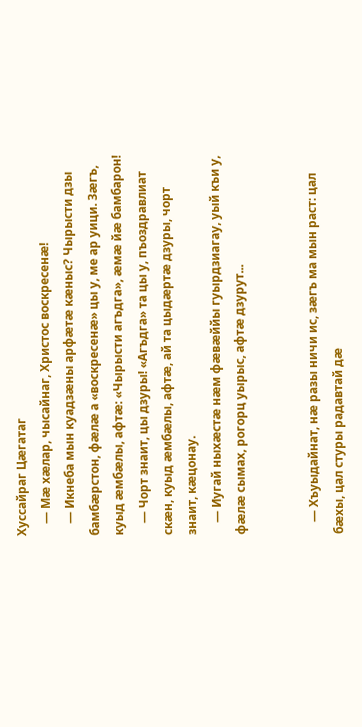Хуссайраг Цæгатаг
    — Мæ хæлар, чысайнаг, Христос воскресенæ!
    — Икнеба мын куадзæны арфæтæ кæныс? Чырысти дзы бамбæрстон, фæлæ а «воскресенæ» цы у, ме ар уици. Зæгъ, куыд æмбæлы, афтæ: «Чырысти агъдга», æмæ йæ бамбарон!
    — Чорт знаит, цы дзуры! «Агъдга» та цы у, пъоздравлиат скæн, куыд æмбæлы, афтæ, ай та цыдæртæ дзуры, чорт знаит, кæцонау.
    — Иугай ныхæстæ нæм фæвæййы гуырдзиагау, уый къи у, фæлæ сымах, рогорц уырыс, афтæ дзурут...


    — Хъуыдайнат, нæ разы ничи ис, зæгъ ма мын раст: цал бæхы, цал стуры радавтай дæ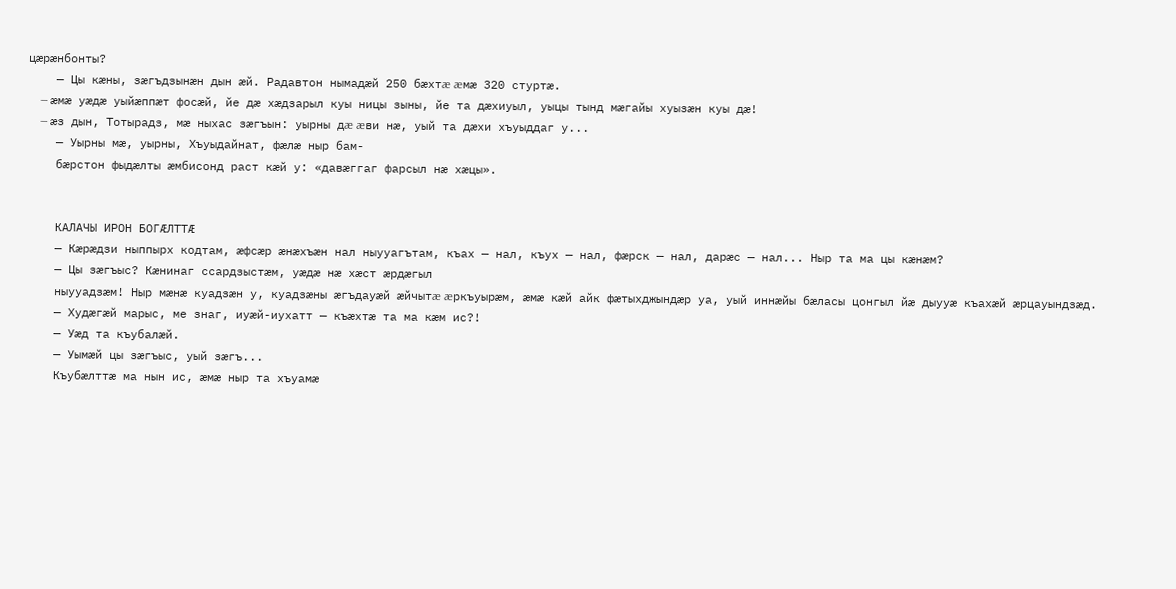цæрæнбонты?
    — Цы кæны, зæгъдзынæн дын æй. Радавтон нымадæй 250 бæхтæ æмæ 320 стуртæ.
    — æмæ уæдæ уыйæппæт фосæй, йе дæ хæдзарыл куы ницы зыны, йе та дæхиуыл, уыцы тынд мæгайы хуызæн куы дæ!
    — æз дын, Тотырадз, мæ ныхас зæгъын: уырны дæ æви нæ, уый та дæхи хъуыддаг у...
    — Уырны мæ, уырны, Хъуыдайнат, фæлæ ныр бам-
    бæрстон фыдæлты æмбисонд раст кæй у: «давæггаг фарсыл нæ хæцы».


    КАЛАЧЫ ИРОН БОГÆЛТТÆ
    — Кæрæдзи ныппырх кодтам, æфсæр æнæхъæн нал ныууагътам, къах — нал, къух — нал, фæрск — нал, дарæс — нал... Ныр та ма цы кæнæм?
    — Цы зæгъыс? Кæнинаг ссардзыстæм, уæдæ нæ хæст æрдæгыл
    ныууадзæм! Ныр мæнæ куадзæн у, куадзæны æгъдауæй æйчытæ æркъуырæм, æмæ кæй айк фæтыхджындæр уа, уый иннæйы бæласы цонгыл йæ дыууæ къахæй æрцауындзæд.
    — Худæгæй марыс, ме знаг, иуæй-иухатт — къæхтæ та ма кæм ис?!
    — Уæд та къубалæй.
    — Уымæй цы зæгъыс, уый зæгъ...
    Къубæлттæ ма нын ис, æмæ ныр та хъуамæ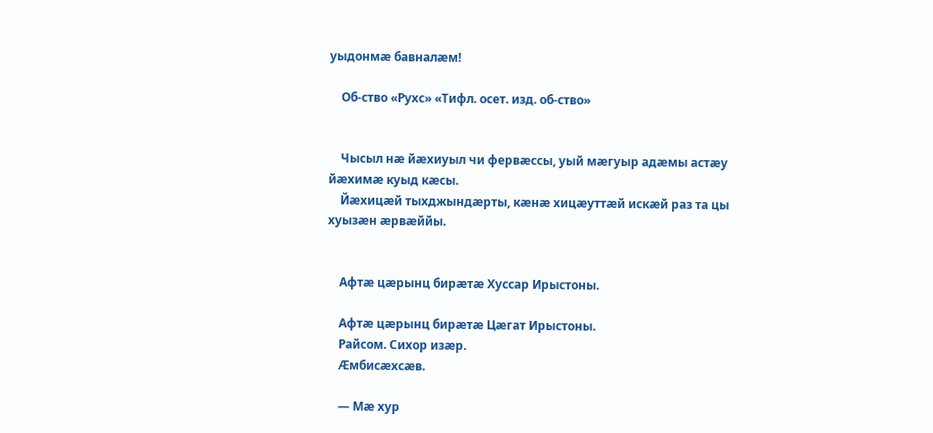уыдонмæ бавналæм!

    Об-ство «Рухс» «Тифл. осет. изд. об-ство»


    Чысыл нæ йæхиуыл чи фервæссы, уый мæгуыр адæмы астæу йæхимæ куыд кæсы.
    Йæхицæй тыхджындæрты, кæнæ хицæуттæй искæй раз та цы хуызæн æрвæййы.


    Афтæ цæрынц бирæтæ Хуссар Ирыстоны.

    Афтæ цæрынц бирæтæ Цæгат Ирыстоны.
    Райсом. Сихор изæр.
    Æмбисæхсæв.

    — Мæ хур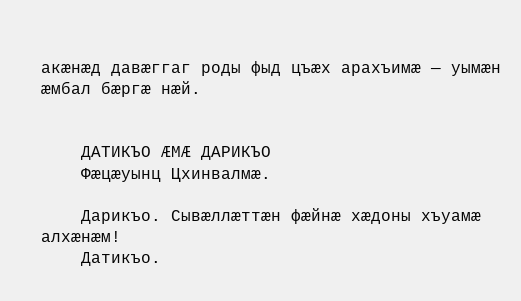акæнæд давæггаг роды фыд цъæх арахъимæ — уымæн æмбал бæргæ нæй.


    ДАТИКЪО ÆМÆ ДАРИКЪО
    Фæцæуынц Цхинвалмæ.

    Дарикъо. Сывæллæттæн фæйнæ хæдоны хъуамæ алхæнæм!
    Датикъо.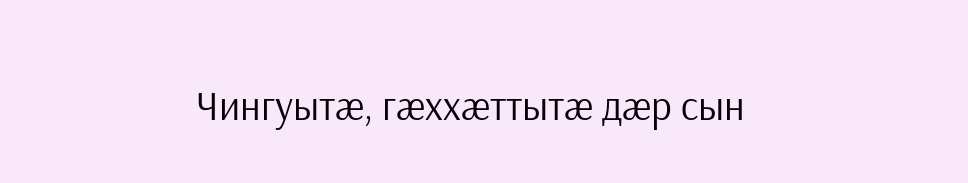Чингуытæ, гæххæттытæ дæр сын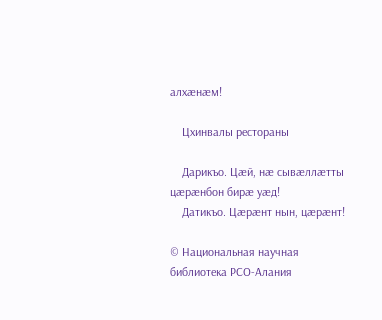алхæнæм!

    Цхинвалы рестораны

    Дарикъо. Цæй, нæ сывæллæтты цæрæнбон бирæ уæд!
    Датикъо. Цæрæнт нын, цæрæнт!

© Национальная научная библиотека РСО-Алания